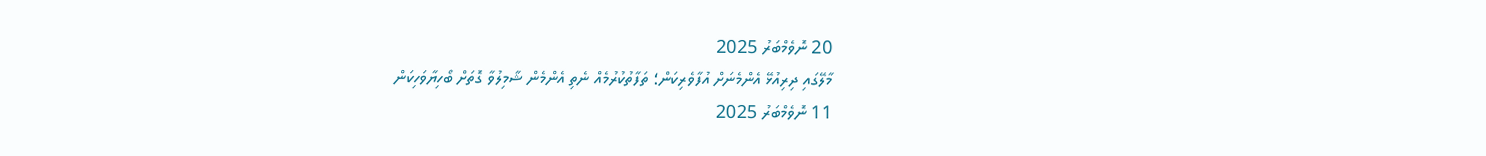20 ނޮވެމްބަރު 2025
މާލޭގައި ދިރިއުޅޭ އެންމެނަށް އުފާވެރިކަން؛ ތަފާތުކުރުމެއް ނެތި އެންމެން ޝާމިލުވާ ގޮތަށް ބޯހިޔާވަހިކަން
11 ނޮވެމްބަރު 2025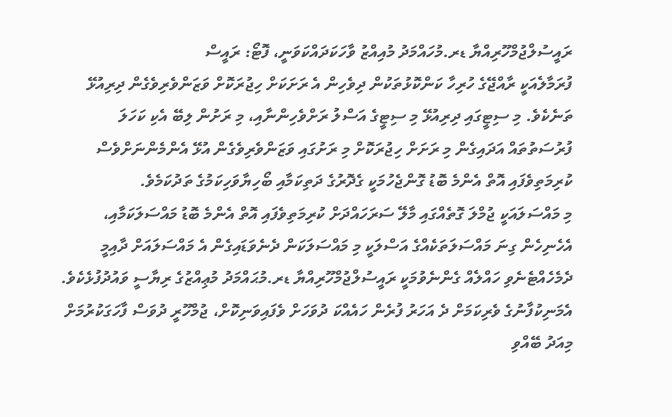ރައީސުލްޖުމްހޫރިއްޔާ ޑރ.މުހައްމަދު މުއިއްޒު ވާހަކަދައްކަވަނީ، ފޮޓޯ: ރައީސް
ފުރަމާލެއަކީ ރާއްޖޭގެ ހުރިހާ ކަންކޮޅުތަކުން ދިވެހިން އެ ރަށަކަށް ހިޖުރަކޮށް ވަޒަންވެރިވެގެން ދިރިއުޅޭ ތަނެކެވެ. މި ސިޓީގައި ދިރިއުޅޭ މި ސިޓީގެ އަސްލު ރަށްވެހިންނާއި، މި ރަށުން ލިބޭ އެކި ކަހަލަ ފުރުސަތުތައް އަދައިގެން މި ރަށަށް ހިޖުރަކޮށް މި ރަށުގައި ވަޒަންވެރިވެގެން އުޅޭ އެންމެންނަށްވެސް ކުރިމަތިވެފައި އޮތް އެންމެ ބޮޑު ގޮންޖެހުމަކީ ގެދޮރުގެ ދަތިކަމާއި ބޯހިޔާވަހިކަމުގެ ތަދުކަމެވެ.
މި މައްސަލައަކީ ޖުމްލަ ގޮތެއްގައި މާލޭ ސަރަހައްދަށް ކުރިމަތިވެފައި އޮތް އެންމެ ބޮޑު މައްސަލަކަމާއި، އެހެނިހެން ގިނަ މައްސަލަތަކެއްގެ އަސްލަކީ މި މައްސަލަކަން ދެނެވަޑައިގެން އެ މައްސަލައަށް ދާއިމީ ދެމެހެއްޓެނެވި ހައްލެއް ގެންނެވުމަކީ ރައީސުލްޖުމްހޫރިއްޔާ ޑރ.މުޙައްމަދު މުޢިއްޒުގެ ރިޔާސީ ވައުދުފުޅެކެވެ. އެމަނިކުފާނުގެ ވެރިކަމަށް ދެ އަހަރު ފުރެން ހައެއްކަ ދުވަހަށް ވެފައިވަނިކޮށް، ޖުމްހޫރީ ދުވަސް ފާހަގަކުރުމަށް މިއަދު ބޭއްވި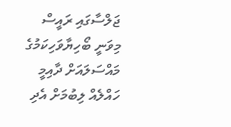ޖަލްސާގައި ރައީސް މިވަނީ ބޯހިޔާވަހިކަމުގެ މައްސަލައަށް ދާއިމީ ހައްލެއް ލިބުމަށް އެދި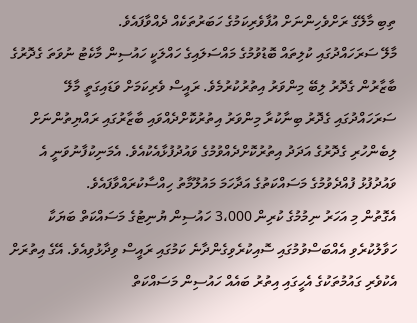ތިބި މާލޭގެ ރަށްވެހިންނަށް އުފާވެރިކަމުގެ ހަބަރުތަކެއް ދެއްވާފައެވެ.
މާލޭ ސަރަހައްދުގައި ކުލިތައް ބޮޑުވުމުގެ މައްސަލައިގެ ހައްލަކީ ހައުސިން މާކެޓު ނުވަތަ ގެދޮރުގެ ބާޒާރުން ގެދޮރު ލިބޭ މިންވަރު އިތުރުކުރުމެވެ. ރައީސް ވެރިކަމަށް ވަޑައިގަތީ މާލޭ ސަރަހައްދުގައި ގެދޮރު ބިނާކުރާ މިންވަރު އިތުރުކޮށްދެއްވައި ބާޒާރުގައި ރައްޔިތުންނަށް ލިބެންހުރި ގެދޮރުގެ އަދަދު އިތުރުކޮށްދެއްވުމުގެ ވައުދުފުޅާއެކުއެވެ. އެމަނިކުފާނުވަނީ އެ ވައުދުފުޅު ފުއްދެވުމުގެ މަސައްކަތުގެ އަދާހަމަ މައުލޫމާތު ހިއްސާކުރައްވާފައެވެ.
އެގޮތުން މި އަހަރު ނިމުމުގެ ކުރިން 3،000 ހައުސިން ޔުނިޓުގެ މަސައްކަތް ބަޔަކާ ހަވާލުކުރެވި އެއްބަސްވުމުގައި ސޮއިކުރެވިގެންދާނެ ކަމުގައި ރައީސް ވިދާޅުވިއެވެ. އޭގެ އިތުރަށް އެކުވެރި ގައުމުތަކުގެ އެހީގައި އިތުރު ބައެއް ހައުސިން މަސައްކަތް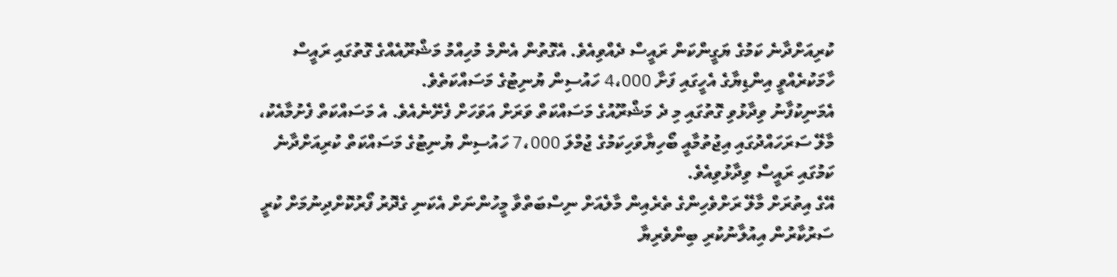ކުރިއަށްދާނެ ކަމުގެ ޔަގީންކަން ރައީސް ދެއްވިއެވެ. އެގޮތުން އެންމެ މުހިއްމު މަޝްރޫއެއްގެ ގޮތުގައި ރައީސް ހާމަކުރެއްވީ އިންޑިޔާގެ އެހީގައި ފަށާ 4،000 ހައުސިން ޔުނިޓުގެ މަސައްކަތެވެ.
އެމަނިކުފާނު ވިދާޅުވި ގޮތުގައި މި ދެ މަޝްރޫއުގެ މަސައްކަތް ވަރަށް އަވަހަށް ފެށޭނެއެވެ. އެ މަސައްކަތް ފެށުމާއެކު، މާލޭ ސަރަހައްދުގައި އިޖުތުމާއީ ބޯހިޔާވަހިކަމުގެ ޖުމްލަ 7،000 ހައުސިން ޔުނިޓުގެ މަސައްކަތް ކުރިއަށްދާނެ ކަމުގައި ރައީސް ވިދާޅުވިއެވެ.
އޭގެ އިތުރަށް މާލޭ ރަށްވެހިންގެ ތެރެއިން މާލެއަށް ނިސްބަތްވާ މީހުންނަށް އެކަނި ގެދޮރު ފޯރުކޮށްދިނުމަށް ކުރީ ސަރުކާރުން އިއުލާނުކުރި ބިންވެރިޔާ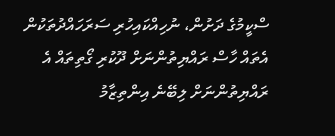ސްކީމުގެ ދަށުން، ނުހިއްކައިހުރި ސަރަހައްދުތަކުން އެތައް ހާސް ރައްޔިތުންނަށް ދޫކުރި ގޯތިތައް އެ ރައްޔިތުންނަށް ލިބޭނެ އިންތިޒާމު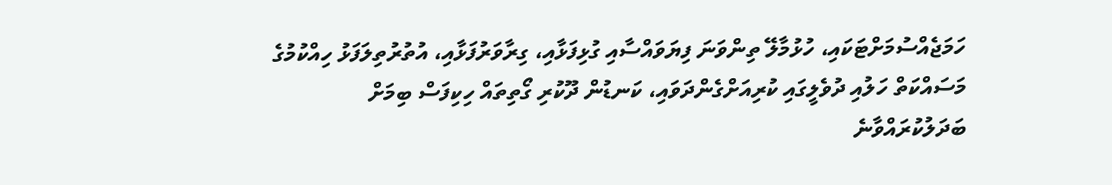ހަމަޖެއްސުމަށްޓަކައި، ހުޅުމާލޭ ތިންވަނަ ފިޔަވައްސާއި ގުޅިފަޅާއި، ގިރާވަރުފަޅާއި، އުތުރުތިލަފަޅު ހިއްކުމުގެ މަސައްކަތް ހަލުއި ދުވެލީގައި ކުރިއަށްގެންދަވައި، ކަނޑުން ދޫކުރި ގޯތިތައް ހިކިފަސް ބިމަށް ބަދަލުކުރައްވާނެ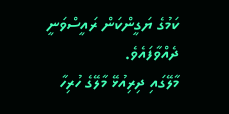ކަމުގެ ޔަގީންކަން ރައީސްވަނީ ދެއްވާފައެވެ.
މާލޭގައި ދިރިއުޅޭ މާލޭގެ ހުރިހާ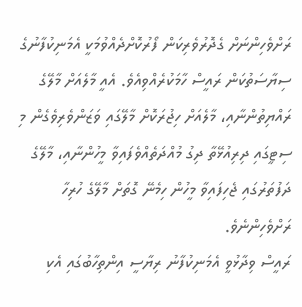ރަށްވެހިންނަށް ގެދޮރުވެރިކަން ފޯރުކޮށްދެއްވުމަކީ އެމަނިކުފާނުގެ ސިޔާސަތުކަން ރައީސް ހާމަކުރެއްވިއެވެ. އެއީ މާލެއަށް މާލޭގެ ރައްޔިތުންނާއި، މާލެއަށް ހިޖުރަކޮށް މާލޭގައި ވަޒަންވެރިވެގެން މި ސިޓީގައި ދިރިއުޅޭތާ ދިގު މުއްދަތެއްވެފައިވާ މީހުންނާއި، މާލޭގެ ދަފުތަރުގައި ޖެހިފައިވާ މީހުން ހިމެނޭ ގޮތަށް މާލޭގެ ހުރިހާ ރަށްވެހިންނެވެ.
ރައީސް ވިދާޅުވީ އެމަނިކުފާނު ރިޔާސީ އިންތިހާބުގައި އެކި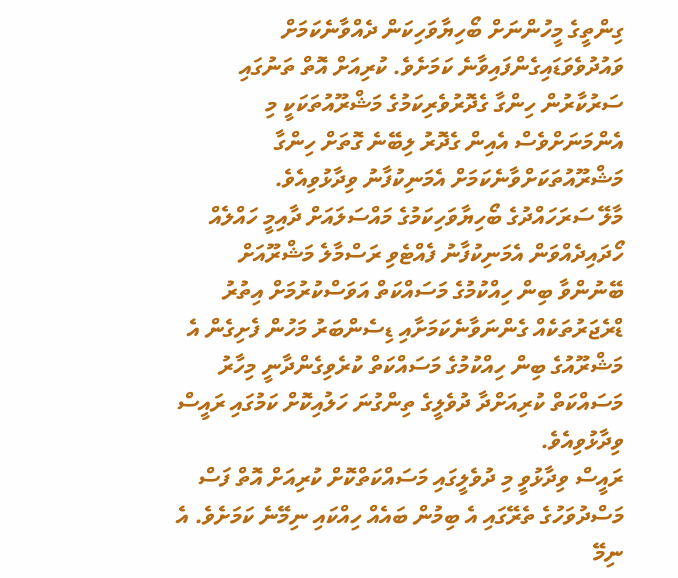ގިންތީގެ މީހުންނަށް ބޯހިޔާވަހިކަން ދެއްވާނެކަމަށް ވައުދުވެވަޑައިގެންފައިވާނެ ކަމަށެވެ. ކުރިއަށް އޮތް ތަނުގައި ސަރުކާރުން ހިންގާ ގެދޮރުވެރިކަމުގެ މަޝްރޫއުތަކަކީ މި އެންމަނަށްވެސް އެއިން ގެދޮރު ލިބޭނެ ގޮތަށް ހިންގާ މަޝްރޫއުތަކަށްވާނެކަމަށް އެމަނިކުފާނު ވިދާޅުވިއެވެ.
މާލޭ ސަރަހައްދުގެ ބޯހިޔާވަހިކަމުގެ މައްސަލައަށް ދާއިމީ ހައްލެއް ހޯދައިދެއްވަން އެމަނިކުފާނު ފެއްޓެވި ރަސްމާލެ މަޝްރޫއަށް ބޭނުންވާ ބިން ހިއްކުމުގެ މަސައްކަތް އަވަސްކުރުމަށް އިތުރު ޑްރެޖަރުތަކެއް ގެންނަވާނެކަމަށާއި ޑިސެންބަރު މަހުން ފެށިގެން އެ މަޝްރޫއުގެ ބިން ހިއްކުމުގެ މަސައްކަތް ކުރެވިގެންދާނީ މިހާރު މަސައްކަތް ކުރިއަށްދާ ދުވެލީގެ ތިންގުނަ ހަލުއިކޮށް ކަމުގައި ރައީސް ވިދާޅުވިއެވެ.
ރައީސް ވިދާޅުވީ މި ދުވެލީގައި މަސައްކަތްކޮށް ކުރިއަށް އޮތް ފަސް މަސްދުވަހުގެ ތެރޭގައި އެ ބިމުން ބައެއް ހިއްކައި ނިމޭނެ ކަމަށެވެ. އެ ނިމޭ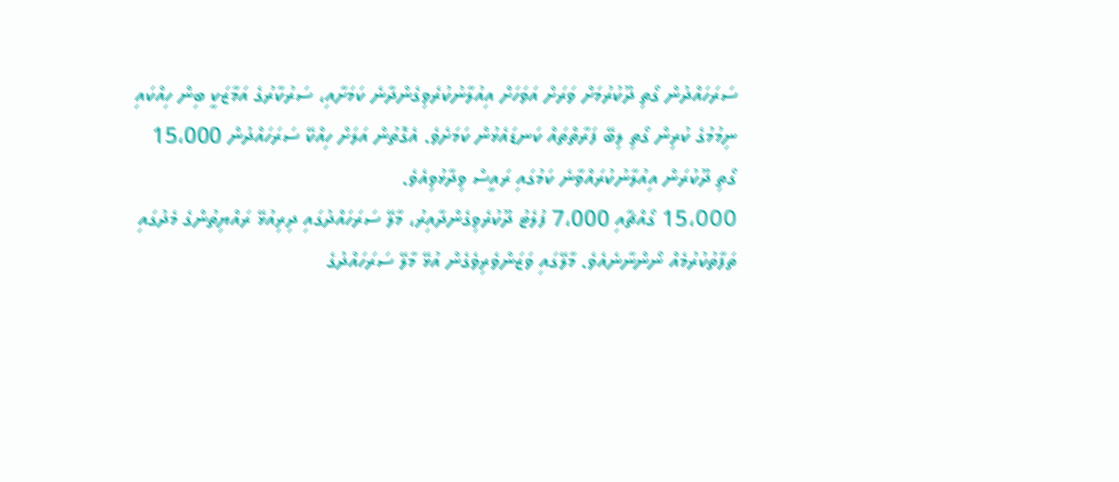ސަރަހައްދުން ގޯތި ދޫކުރުމަށް ވަރަށް އަވަހަށް އިއުލާނުކުރެވިގެންދާނެ ކަމަށާއި، ސަރުކާރުގެ އަމާޒަކީ ބިން ހިއްކައި ނިމުމުގެ ކުރިން ގޯތި ލިބޭ ފަރާތްތައް ކަނޑައެޅުން ކަމަށެވެ. އެގޮތުން އަލަށް ހިއްކޭ ސަރަހައްދުން 15،000 ގޯތި ދޫކުރަން އިއުލާނުކުރައްވާނެ ކަމުގައި ރައީސް ވިދާޅުވިއެވެ.
15،000 ގޯއްޗާއި 7،000 ފުލެޓު ދޫކުރެވިގެންދާއިރު، މާލޭ ސަރަހައްދުގައި ދިރިއުޅޭ ރައްޔިތުންގެ މެދުގައި ތަފާތުކުރުމެއް ނޯންނާނެއެވެ. މާލޭގައި ވަޒަންވެރިވެގެން އުޅޭ މާލޭ ސަރަހައްދުގެ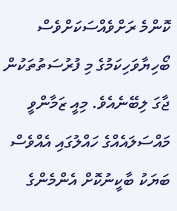ކޮންމެ ރަށްވެއްސަކަށްވެސް ބޯހިޔާވަހިކަމުގެ މި ފުރުސަތުތަކުން ޖާގަ ލިބޭނެއެވެ. މިއީ ޒަމާންވީ މައްސަލައެއްގެ ހައްލުގައި އެއްވެސް ބަޔަކު ބާކީނުކޮށް އެންމެންގެ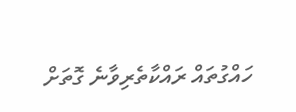ހައްގުތައް ރައްކާތެރިވާނެ ގޮތަށް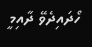ހޯދައިދެވޭ ދާއިމީ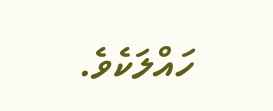ހައްލަކެވެ.